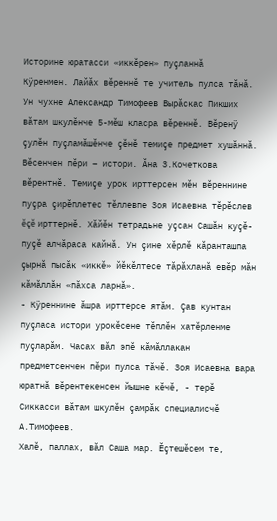Историне юратасси «иккĕрен» пуçланнă
Кÿренмен. Лайăх вĕреннĕ те учитель пулса тăнă. Ун чухне Александр Тимофеев Вырăскас Пикших вăтам шкулĕнче 5-мĕш класра вĕреннĕ. Вĕренÿ çулĕн пуçламăшĕнче çĕнĕ темиçе предмет хушăннă. Вĕсенчен пĕри – истори. Ăна З.Кочеткова вĕрентнĕ. Темиçе урок ирттерсен мĕн вĕреннине пуçра çирĕплетес тĕллевпе Зоя Исаевна тĕрĕслев ĕçĕ ирттернĕ. Хăйĕн тетрадьне уçсан Сашăн куçĕ-пуçĕ алчăраса кайнă. Ун çине хĕрлĕ кăранташпа çырнă пысăк «иккĕ» йĕкĕлтесе тăрăхланă евĕр мăн кăмăллăн «пăхса ларнă».
- Кÿреннине ăшра ирттерсе ятăм. Çав кунтан пуçласа истори урокĕсене тĕплĕн хатĕрленме пуçларăм. Часах вăл эпĕ кăмăллакан предметсенчен пĕри пулса тăчĕ. Зоя Исаевна вара юратнă вĕрентекенсен йышне кĕчĕ, - терĕ Сиккасси вăтам шкулĕн çамрăк специалисчĕ А.Тимофеев.
Халĕ, паллах, вăл Саша мар. Ĕçтешĕсем те,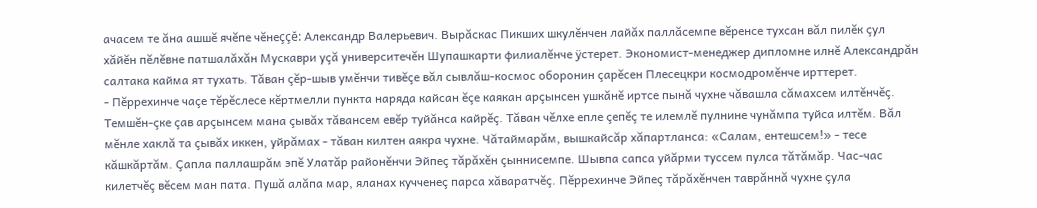ачасем те ăна ашшĕ ячĕпе чĕнеççĕ: Александр Валерьевич. Вырăскас Пикших шкулĕнчен лайăх паллăсемпе вĕренсе тухсан вăл пилĕк çул хăйĕн пĕлĕвне патшалăхăн Мускаври уçă университечĕн Шупашкарти филиалĕнче ÿстерет. Экономист-менеджер дипломне илнĕ Александрăн салтака кайма ят тухать. Тăван çĕр-шыв умĕнчи тивĕçе вăл сывлăш-космос оборонин çарĕсен Плесецкри космодромĕнче ирттерет.
- Пĕррехинче чаçе тĕрĕслесе кĕртмелли пункта наряда кайсан ĕçе каякан арçынсен ушкăнĕ иртсе пынă чухне чăвашла сăмахсем илтĕнчĕç. Темшĕн-çке çав арçынсем мана çывăх тăвансем евĕр туйăнса кайрĕç. Тăван чĕлхе епле çепĕç те илемлĕ пулнине чунăмпа туйса илтĕм. Вăл мĕнле хаклă та çывăх иккен, уйрăмах - тăван килтен аякра чухне. Чăтаймарăм, вышкайсăр хăпартланса: «Салам, ентешсем!» - тесе кăшкăртăм. Çапла паллашрăм эпĕ Улатăр районĕнчи Эйпеç тăрăхĕн çыннисемпе. Шывпа сапса уйăрми туссем пулса тăтăмăр. Час-час килетчĕç вĕсем ман пата. Пушă алăпа мар, яланах кучченеç парса хăваратчĕç. Пĕррехинче Эйпеç тăрăхĕнчен таврăннă чухне çула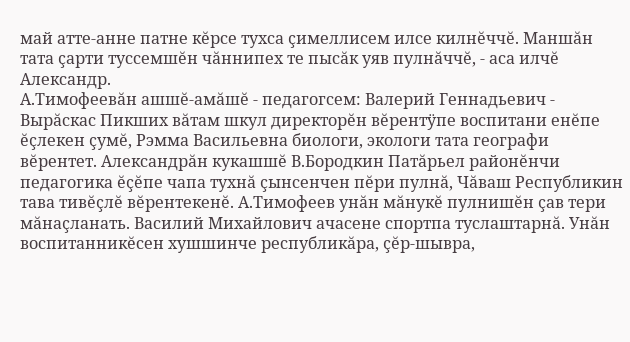май атте-анне патне кĕрсе тухса çимеллисем илсе килнĕччĕ. Маншăн тата çарти туссемшĕн чăннипех те пысăк уяв пулнăччĕ, - аса илчĕ Александр.
А.Тимофеевăн ашшĕ-амăшĕ - педагогсем: Валерий Геннадьевич - Вырăскас Пикших вăтам шкул директорĕн вĕрентÿпе воспитани енĕпе ĕçлекен çумĕ, Рэмма Васильевна биологи, экологи тата географи вĕрентет. Александрăн кукашшĕ В.Бородкин Патăрьел районĕнчи педагогика ĕçĕпе чапа тухнă çынсенчен пĕри пулнă, Чăваш Республикин тава тивĕçлĕ вĕрентекенĕ. А.Тимофеев унăн мăнукĕ пулнишĕн çав тери мăнаçланать. Василий Михайлович ачасене спортпа туслаштарнă. Унăн воспитанникĕсен хушшинче республикăра, çĕр-шывра,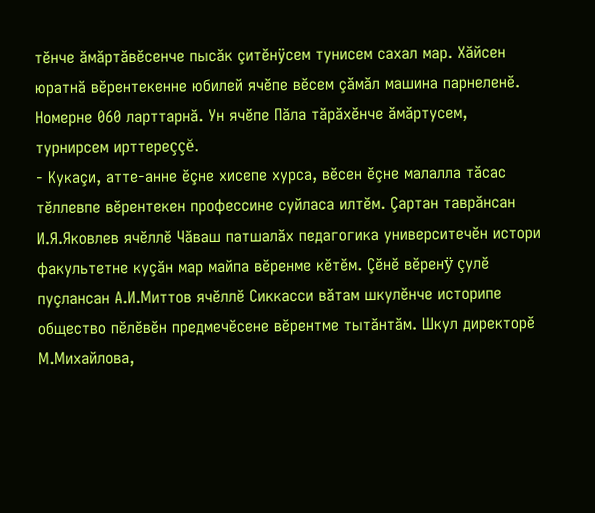тĕнче ăмăртăвĕсенче пысăк çитĕнÿсем тунисем сахал мар. Хăйсен юратнă вĕрентекенне юбилей ячĕпе вĕсем çăмăл машина парнеленĕ. Номерне 060 ларттарнă. Ун ячĕпе Пăла тăрăхĕнче ăмăртусем, турнирсем ирттереççĕ.
- Кукаçи, атте-анне ĕçне хисепе хурса, вĕсен ĕçне малалла тăсас тĕллевпе вĕрентекен профессине суйласа илтĕм. Çартан таврăнсан И.Я.Яковлев ячĕллĕ Чăваш патшалăх педагогика университечĕн истори факультетне куçăн мар майпа вĕренме кĕтĕм. Çĕнĕ вĕренÿ çулĕ пуçлансан А.И.Миттов ячĕллĕ Сиккасси вăтам шкулĕнче историпе общество пĕлĕвĕн предмечĕсене вĕрентме тытăнтăм. Шкул директорĕ М.Михайлова,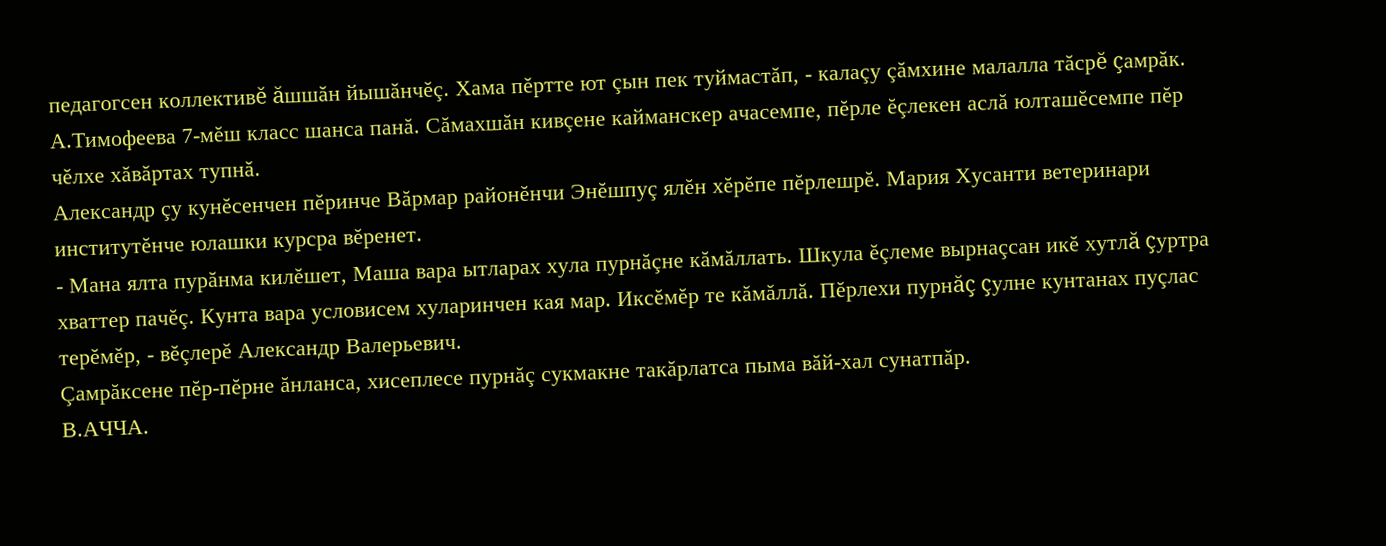педагогсен коллективĕ ăшшăн йышăнчĕç. Хама пĕртте ют çын пек туймастăп, - калаçу çăмхине малалла тăсрĕ çамрăк.
А.Тимофеева 7-мĕш класс шанса панă. Сăмахшăн кивçене кайманскер ачасемпе, пĕрле ĕçлекен аслă юлташĕсемпе пĕр чĕлхе хăвăртах тупнă.
Александр çу кунĕсенчен пĕринче Вăрмар районĕнчи Энĕшпуç ялĕн хĕрĕпе пĕрлешрĕ. Мария Хусанти ветеринари институтĕнче юлашки курсра вĕренет.
- Мана ялта пурăнма килĕшет, Маша вара ытларах хула пурнăçне кăмăллать. Шкула ĕçлеме вырнаçсан икĕ хутлă çуртра хваттер пачĕç. Кунта вара условисем хуларинчен кая мар. Иксĕмĕр те кăмăллă. Пĕрлехи пурнăç çулне кунтанах пуçлас терĕмĕр, - вĕçлерĕ Александр Валерьевич.
Çамрăксене пĕр-пĕрне ăнланса, хисеплесе пурнăç сукмакне такăрлатса пыма вăй-хал сунатпăр.
В.АЧЧА.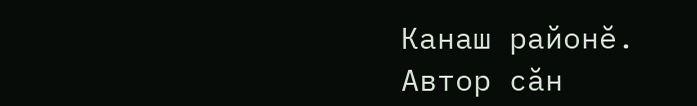Канаш районĕ.
Автор сăн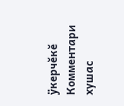ÿкерчĕкĕ
Комментари хушас